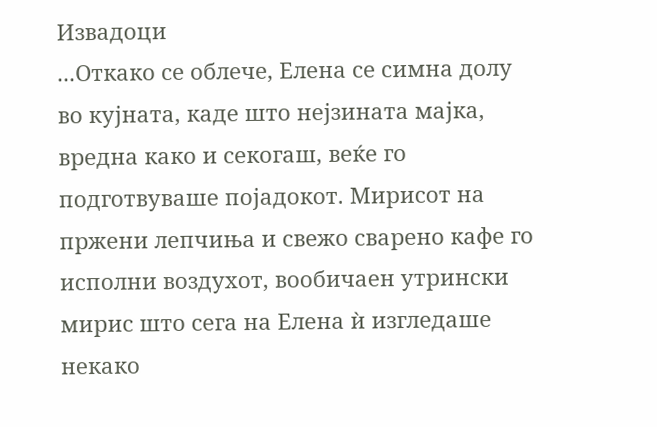Извадоци
...Откако се облече, Елена се симна долу во кујната, каде што нејзината мајка, вредна како и секогаш, веќе го подготвуваше појадокот. Мирисот на пржени лепчиња и свежо сварено кафе го исполни воздухот, вообичаен утрински мирис што сега на Елена ѝ изгледаше некако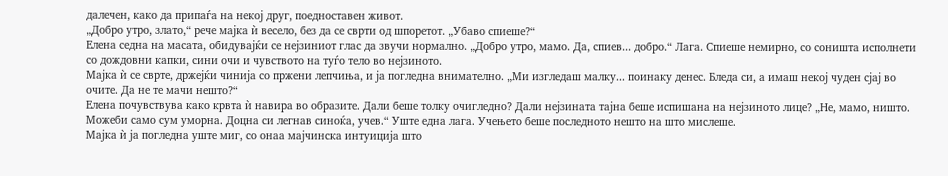далечен, како да припаѓа на некој друг, поедноставен живот.
„Добро утро, злато,“ рече мајка ѝ весело, без да се сврти од шпоретот. „Убаво спиеше?“
Елена седна на масата, обидувајќи се нејзиниот глас да звучи нормално. „Добро утро, мамо. Да, спиев... добро.“ Лага. Спиеше немирно, со соништа исполнети со дождовни капки, сини очи и чувството на туѓо тело во нејзиното.
Мајка ѝ се сврте, држејќи чинија со пржени лепчиња, и ја погледна внимателно. „Ми изгледаш малку... поинаку денес. Бледа си, а имаш некој чуден сјај во очите. Да не те мачи нешто?“
Елена почувствува како крвта ѝ навира во образите. Дали беше толку очигледно? Дали нејзината тајна беше испишана на нејзиното лице? „Не, мамо, ништо. Можеби само сум уморна. Доцна си легнав синоќа, учев.“ Уште една лага. Учењето беше последното нешто на што мислеше.
Мајка ѝ ја погледна уште миг, со онаа мајчинска интуиција што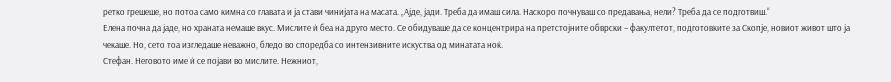ретко грешеше, но потоа само кимна со главата и ја стави чинијата на масата. „Ајде, јади. Треба да имаш сила. Наскоро почнуваш со предавања, нели? Треба да се подготвиш.“
Елена почна да јаде, но храната немаше вкус. Мислите ѝ беа на друго место. Се обидуваше да се концентрира на претстојните обврски – факултетот, подготовките за Скопје, новиот живот што ја чекаше. Но, сето тоа изгледаше неважно, бледо во споредба со интензивните искуства од минатата ноќ.
Стефан. Неговото име ѝ се појави во мислите. Нежниот,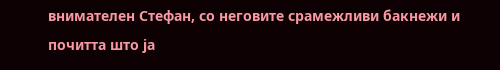внимателен Стефан, со неговите срамежливи бакнежи и почитта што ја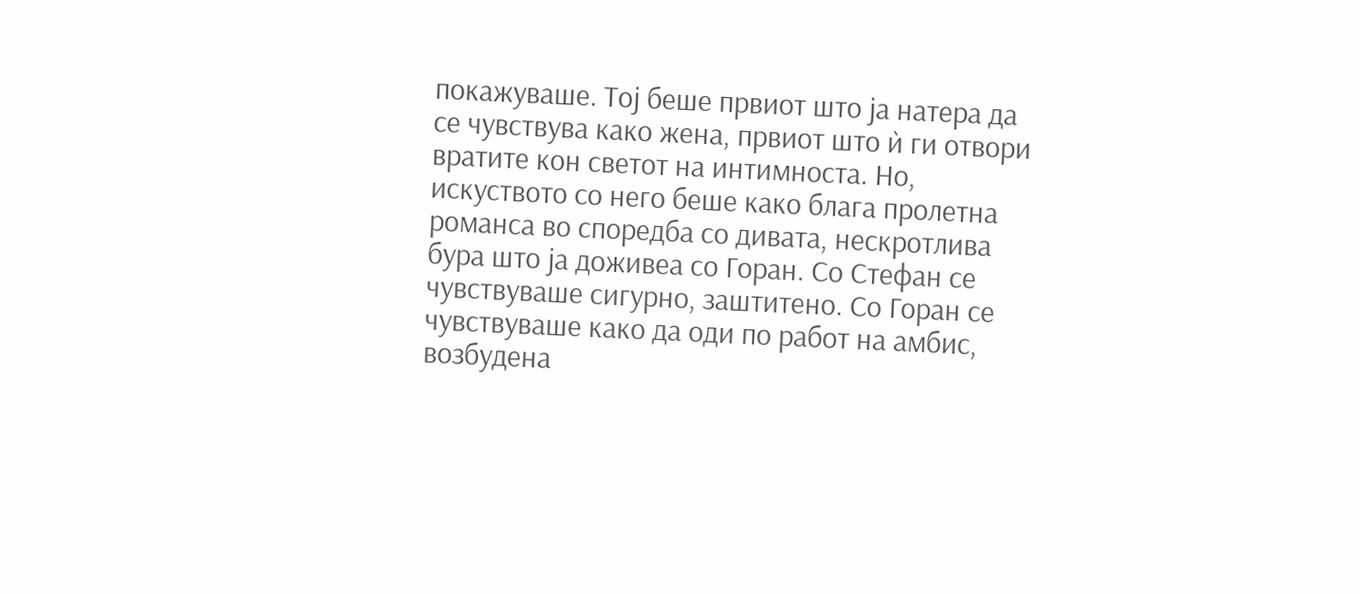покажуваше. Тој беше првиот што ја натера да се чувствува како жена, првиот што ѝ ги отвори вратите кон светот на интимноста. Но, искуството со него беше како блага пролетна романса во споредба со дивата, нескротлива бура што ја доживеа со Горан. Со Стефан се чувствуваше сигурно, заштитено. Со Горан се чувствуваше како да оди по работ на амбис, возбудена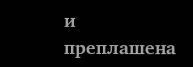и преплашена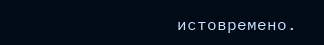истовремено.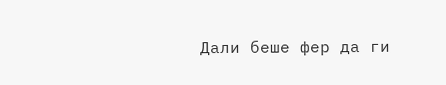Дали беше фер да ги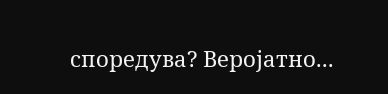споредува? Веројатно...